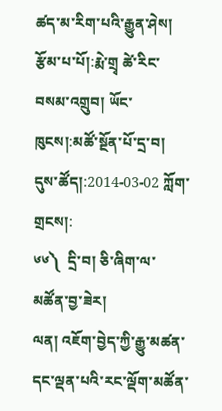ཚད་མ་རིག་པའི་རྒྱུན་ཤེས།
རྩོམ་པ་པོ།:རྨེ་གྲྭ ཚེ་རིང་བསམ་འགྲུབ། ཡོང་ཁུངས།:མཚོ་སྔོན་པོ་དྲ་བ། དུས་ཚོད།:2014-03-02 ཀློག་གྲངས།:
༦༦༽  དྲི་བ། ཅི་ཞིག་ལ་མཚོན་བྱ་ཟེར།
ལན། འཇོག་བྱེད་ཀྱི་རྒྱུ་མཚན་དང་ལྡན་པའི་རང་ལྡོག་མཚོན་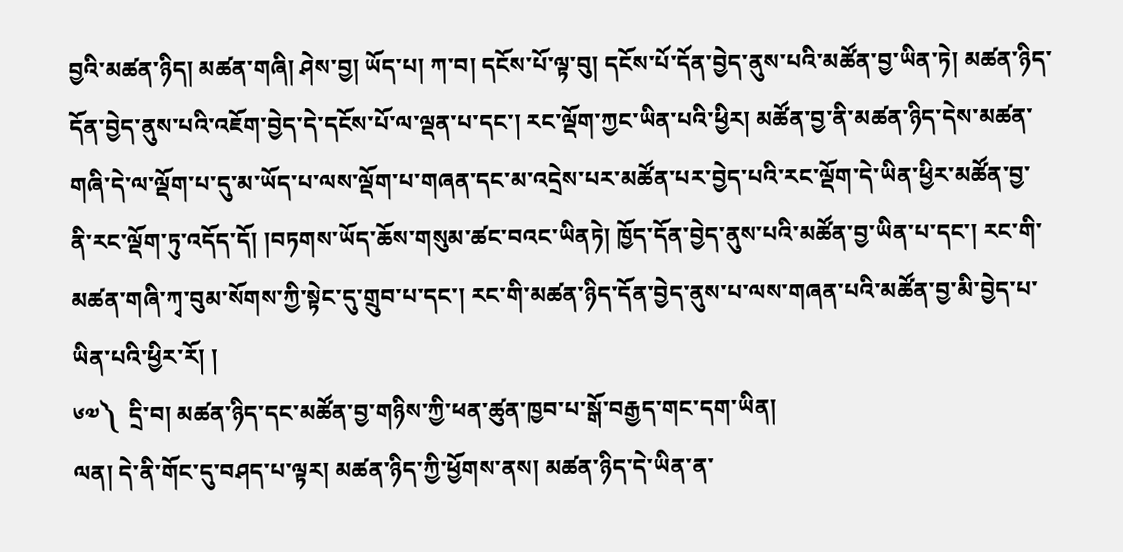བྱའི་མཚན་ཉིད། མཚན་གཞི། ཤེས་བྱ། ཡོད་པ། ཀ་བ། དངོས་པོ་ལྟ་བུ། དངོས་པོ་དོན་བྱེད་ནུས་པའི་མཚོན་བྱ་ཡིན་ཏེ། མཚན་ཉིད་དོན་བྱེད་ནུས་པའི་འཇོག་བྱེད་དེ་དངོས་པོ་ལ་ལྡན་པ་དང་། རང་ལྡོག་ཀྱང་ཡིན་པའི་ཕྱིར། མཚོན་བྱ་ནི་མཚན་ཉིད་དེས་མཚན་གཞི་དེ་ལ་ལྡོག་པ་དུ་མ་ཡོད་པ་ལས་ལྡོག་པ་གཞན་དང་མ་འདྲེས་པར་མཚོན་པར་བྱེད་པའི་རང་ལྡོག་དེ་ཡིན་ཕྱིར་མཚོན་བྱ་ནི་རང་ལྡོག་ཏུ་འདོད་དོ། །བཏགས་ཡོད་ཆོས་གསུམ་ཚང་བའང་ཡིནཏེ། ཁྱོད་དོན་བྱེད་ནུས་པའི་མཚོན་བྱ་ཡིན་པ་དང་། རང་གི་མཚན་གཞི་ཀྭ་བུམ་སོགས་ཀྱི་སྟེང་དུ་གྲུབ་པ་དང་། རང་གི་མཚན་ཉིད་དོན་བྱེད་ནུས་པ་ལས་གཞན་པའི་མཚོན་བྱ་མི་བྱེད་པ་ཡིན་པའི་ཕྱིར་རོ། །
༦༧༽  དྲི་བ། མཚན་ཉིད་དང་མཚོན་བྱ་གཉིས་ཀྱི་ཕན་ཚུན་ཁྱབ་པ་སྒོ་བརྒྱད་གང་དག་ཡིན།
ལན། དེ་ནི་གོང་དུ་བཤད་པ་ལྟར། མཚན་ཉིད་ཀྱི་ཕྱོགས་ནས། མཚན་ཉིད་དེ་ཡིན་ན་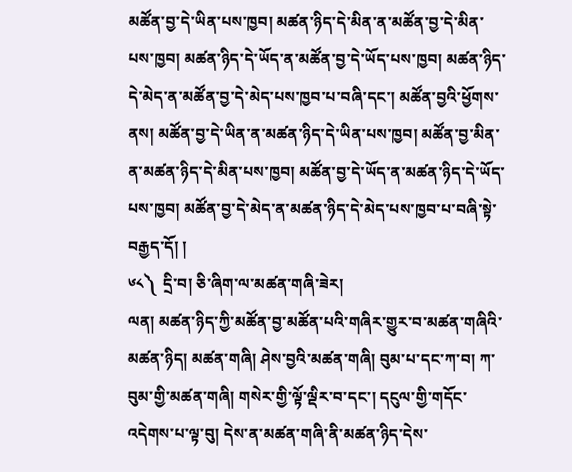མཚོན་བྱ་དེ་ཡིན་པས་ཁྱབ། མཚན་ཉིད་དེ་མིན་ན་མཚོན་བྱ་དེ་མིན་པས་ཁྱབ། མཚན་ཉིད་དེ་ཡོད་ན་མཚོན་བྱ་དེ་ཡོད་པས་ཁྱབ། མཚན་ཉིད་དེ་མེད་ན་མཚོན་བྱ་དེ་མེད་པས་ཁྱབ་པ་བཞི་དང་། མཚོན་བྱའི་ཕྱོགས་ནས། མཚོན་བྱ་དེ་ཡིན་ན་མཚན་ཉིད་དེ་ཡིན་པས་ཁྱབ། མཚོན་བྱ་མིན་ན་མཚན་ཉིད་དེ་མིན་པས་ཁྱབ། མཚོན་བྱ་དེ་ཡོད་ན་མཚན་ཉིད་དེ་ཡོད་པས་ཁྱབ། མཚོན་བྱ་དེ་མེད་ན་མཚན་ཉིད་དེ་མེད་པས་ཁྱབ་པ་བཞི་སྟེ་བརྒྱད་དོ། །
༦༨༽  དྲི་བ། ཅི་ཞིག་ལ་མཚན་གཞི་ཟེར།
ལན། མཚན་ཉིད་ཀྱི་མཚོན་བྱ་མཚོན་པའི་གཞིར་གྱུར་བ་མཚན་གཞིའི་མཚན་ཉིད། མཚན་གཞི། ཤེས་བྱའི་མཚན་གཞི། བུམ་པ་དང་ཀ་བ། ཀ་བུམ་གྱི་མཚན་གཞི། གསེར་གྱི་ལྟོ་ལྡིར་བ་དང་། དངུལ་གྱི་གདོང་འདེགས་པ་ལྟ་བུ། དེས་ན་མཚན་གཞི་ནི་མཚན་ཉིད་དེས་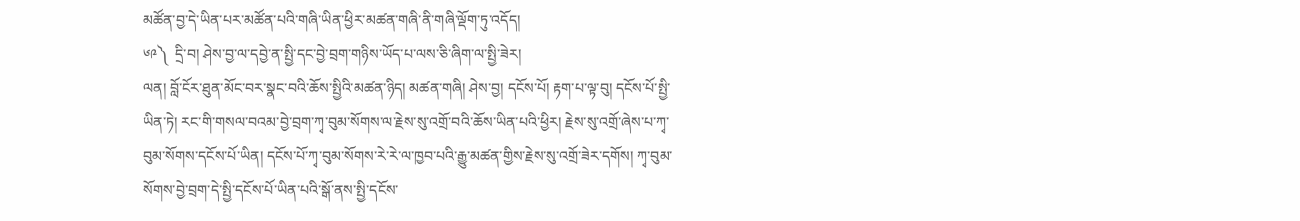མཚོན་བྱ་དེ་ཡིན་པར་མཚོན་པའི་གཞི་ཡིན་ཕྱིར་མཚན་གཞི་ནི་གཞི་ལྡོག་ཏུ་འདོད།
༦༩༽  དྲི་བ། ཤེས་བྱ་ལ་དབྱེ་ན་སྤྱི་དང་བྱེ་བྲག་གཉིས་ཡོད་པ་ལས་ཅི་ཞིག་ལ་སྤྱི་ཟེར།
ལན། བློ་ངོར་ཐུན་མོང་བར་སྣང་བའི་ཆོས་སྤྱིའི་མཚན་ཉིད། མཚན་གཞི། ཤེས་བྱ། དངོས་པོ། རྟག་པ་ལྟ་བུ། དངོས་པོ་སྤྱི་ཡིན་ཏེ། རང་གི་གསལ་བའམ་བྱེ་བྲག་ཀྭ་བུམ་སོགས་ལ་རྗེས་སུ་འགྲོ་བའི་ཆོས་ཡིན་པའི་ཕྱིར། རྗེས་སུ་འགྲོ་ཞེས་པ་ཀྭ་བུམ་སོགས་དངོས་པོ་ཡིན། དངོས་པོ་ཀྭ་བུམ་སོགས་རེ་རེ་ལ་ཁྱབ་པའི་རྒྱུ་མཚན་གྱིས་རྗེས་སུ་འགྲོ་ཟེར་དགོས། ཀྭ་བུམ་སོགས་བྱེ་བྲག་དེ་སྤྱི་དངོས་པོ་ཡིན་པའི་སྒོ་ནས་སྤྱི་དངོས་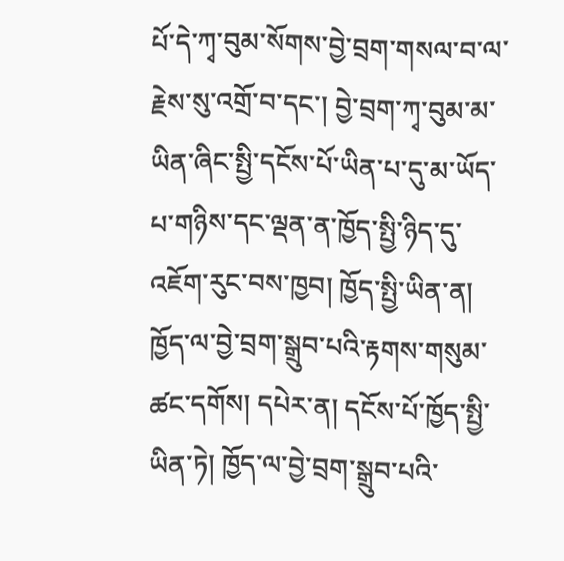པོ་དེ་ཀྭ་བུམ་སོགས་བྱེ་བྲག་གསལ་བ་ལ་རྗེས་སུ་འགྲོ་བ་དང་། བྱེ་བྲག་ཀྭ་བུམ་མ་ཡིན་ཞིང་སྤྱི་དངོས་པོ་ཡིན་པ་དུ་མ་ཡོད་པ་གཉིས་དང་ལྡན་ན་ཁྱོད་སྤྱི་ཉིད་དུ་འཇོག་རུང་བས་ཁྱབ། ཁྱོད་སྤྱི་ཡིན་ན། ཁྱོད་ལ་བྱེ་བྲག་སྒྲུབ་པའི་རྟགས་གསུམ་ཚང་དགོས། དཔེར་ན། དངོས་པོ་ཁྱོད་སྤྱི་ཡིན་ཏེ། ཁྱོད་ལ་བྱེ་བྲག་སྒྲུབ་པའི་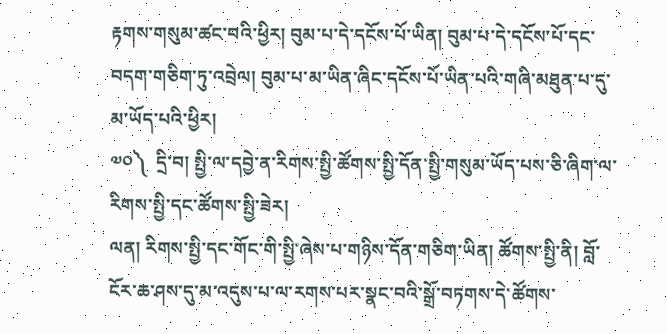རྟགས་གསུམ་ཚང་བའི་ཕྱིར། བུམ་པ་དེ་དངོས་པོ་ཡིན། བུམ་པ་དེ་དངོས་པོ་དང་བདག་གཅིག་ཏུ་འབྲེལ། བུམ་པ་མ་ཡིན་ཞིང་དངོས་པོ་ཡིན་པའི་གཞི་མཐུན་པ་དུ་མ་ཡོད་པའི་ཕྱིར།
༧༠༽  དྲི་བ། སྤྱི་ལ་དབྱེ་ན་རིགས་སྤྱི་ཚོགས་སྤྱི་དོན་སྤྱི་གསུམ་ཡོད་པས་ཅི་ཞིག་ལ་རིགས་སྤྱི་དང་ཚོགས་སྤྱི་ཟེར།
ལན། རིགས་སྤྱི་དང་གོང་གི་སྤྱི་ཞེས་པ་གཉིས་དོན་གཅིག་ཡིན། ཚོགས་སྤྱི་ནི། བློ་ངོར་ཆ་ཤས་དུ་མ་འདུས་པ་ལ་རགས་པར་སྣང་བའི་སྒྲོ་བཏགས་དེ་ཚོགས་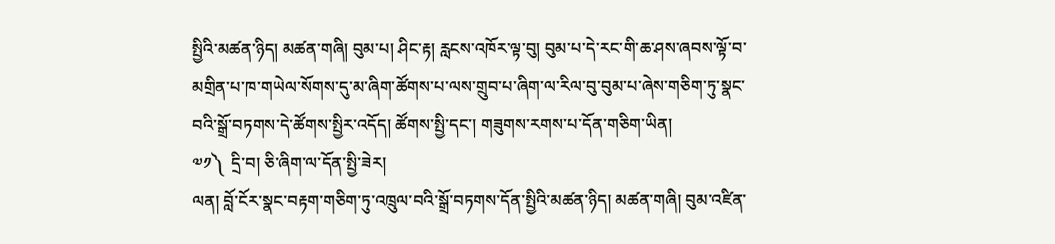སྤྱིའི་མཚན་ཉིད། མཚན་གཞི། བུམ་པ། ཤིང་རྟ། རླངས་འཁོར་ལྟ་བུ། བུམ་པ་དེ་རང་གི་ཆ་ཤས་ཞབས་ལྟོ་བ་མགྲིན་པ་ཁ་གཡེལ་སོགས་དུ་མ་ཞིག་ཚོགས་པ་ལས་གྲུབ་པ་ཞིག་ལ་རིལ་བུ་བུམ་པ་ཞེས་གཅིག་ཏུ་སྣང་བའི་སྒྲོ་བཏགས་དེ་ཚོགས་སྤྱིར་འདོད། ཚོགས་སྤྱི་དང་། གཟུགས་རགས་པ་དོན་གཅིག་ཡིན།
༧༡༽  དྲི་བ། ཅི་ཞིག་ལ་དོན་སྤྱི་ཟེར།
ལན། བློ་ངོར་སྣང་བརྟག་གཅིག་ཏུ་འཁྲུལ་བའི་སྒྲོ་བཏགས་དོན་སྤྱིའི་མཚན་ཉིད། མཚན་གཞི། བུམ་འཛིན་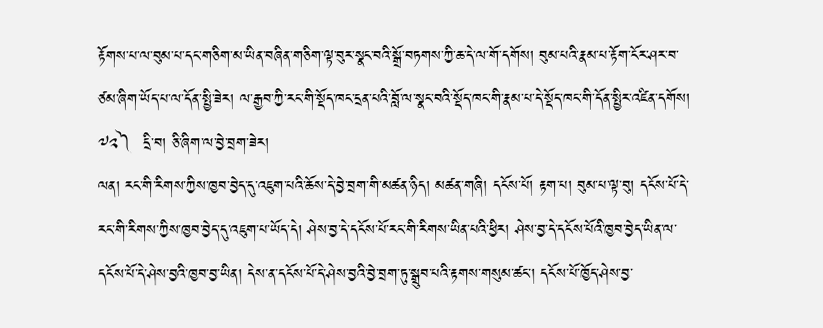རྟོགས་པ་ལ་བུམ་པ་དང་གཅིག་མ་ཡིན་བཞིན་གཅིག་ལྟ་བུར་སྣང་བའི་སྒྲོ་བཏགས་ཀྱི་ཆ་དེ་ལ་གོ་དགོས། བུམ་པའི་རྣམ་པ་རྟོག་ངོར་ཤར་བ་ཙམ་ཞིག་ཡོད་པ་ལ་དོན་སྤྱི་ཟེར། ལ་རྒྱབ་ཀྱི་རང་གི་སྡོད་ཁང་དྲན་པའི་བློ་ལ་སྣང་བའི་སྡོད་ཁང་གི་རྣམ་པ་དེ་སྡོད་ཁང་གི་དོན་སྤྱིར་འཛིན་དགོས།
༧༢༽  དྲི་བ། ཅི་ཞིག་ལ་བྱེ་བྲག་ཟེར།
ལན། རང་གི་རིགས་ཀྱིས་ཁྱབ་བྱེད་དུ་འཇུག་པའི་ཆོས་དེ་བྱེ་བྲག་གི་མཚན་ཉིད། མཚན་གཞི། དངོས་པོ། རྟག་པ། བུམ་པ་ལྟ་བུ། དངོས་པོ་དེ་རང་གི་རིགས་ཀྱིས་ཁྱབ་བྱེད་དུ་འཇུག་པ་ཡོད་དེ། ཤེས་བྱ་དེ་དངོས་པོ་རང་གི་རིགས་ཡིན་པའི་ཕྱིར། ཤེས་བྱ་དེ་དངོས་པོའི་ཁྱབ་བྱེད་ཡིན་ལ་དངོས་པོ་དེ་ཤེས་བྱའི་ཁྱབ་བྱ་ཡིན། དེས་ན་དངོས་པོ་དེ་ཤེས་བྱའི་བྱེ་བྲག་ཏུ་སྒྲུབ་པའི་རྟགས་གསུམ་ཚང་། དངོས་པོ་ཁྱོད་ཤེས་བྱ་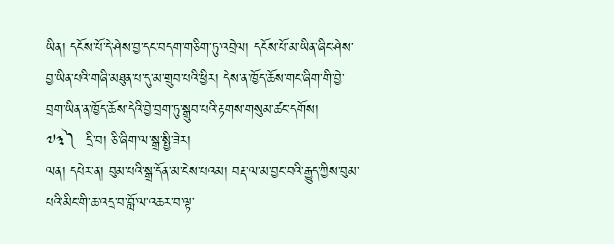ཡིན། དངོས་པོ་དེ་ཤེས་བྱ་དང་བདག་གཅིག་ཏུ་འབྲེལ། དངོས་པོ་མ་ཡིན་ཞིང་ཤེས་བྱ་ཡིན་པའི་གཞི་མཐུན་པ་དུ་མ་གྲུབ་པའི་ཕྱིར། དེས་ན་ཁྱོད་ཆོས་གང་ཞིག་གི་བྱེ་བྲག་ཡིན་ན་ཁྱོད་ཆོས་དེའི་བྱེ་བྲག་ཏུ་སྒྲུབ་པའི་རྟགས་གསུམ་ཚང་དགོས།
༧༣༽  དྲི་བ། ཅི་ཞིག་ལ་སྒྲ་སྤྱི་ཟེར།
ལན། དཔེར་ན། བུམ་པའི་སྒྲ་དོན་མ་ངེས་པའམ། བརྡ་ལ་མ་བྱང་བའི་རྒྱུད་ཀྱིས་བུམ་པའི་མིང་གི་ཆ་འདྲ་བ་བློ་ལ་འཆར་བ་ལྟ་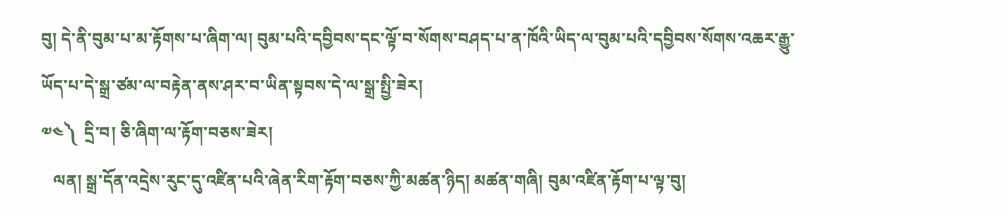བུ། དེ་ནི་བུམ་པ་མ་རྟོགས་པ་ཞིག་ལ། བུམ་པའི་དབྱིབས་དང་ལྟོ་བ་སོགས་བཤད་པ་ན་ཁོའི་ཡིད་ལ་བུམ་པའི་དབྱིབས་སོགས་འཆར་རྒྱུ་ཡོད་པ་དེ་སྒྲ་ཙམ་ལ་བརྟེན་ནས་ཤར་བ་ཡིན་སྟབས་དེ་ལ་སྒྲ་སྤྱི་ཟེར།
༧༤༽  དྲི་བ། ཅི་ཞིག་ལ་རྟོག་བཅས་ཟེར།
   ལན། སྒྲ་དོན་འདྲེས་རུང་དུ་འཛིན་པའི་ཞེན་རིག་རྟོག་བཅས་ཀྱི་མཚན་ཉིད། མཚན་གཞི། བུམ་འཛིན་རྟོག་པ་ལྟ་བུ།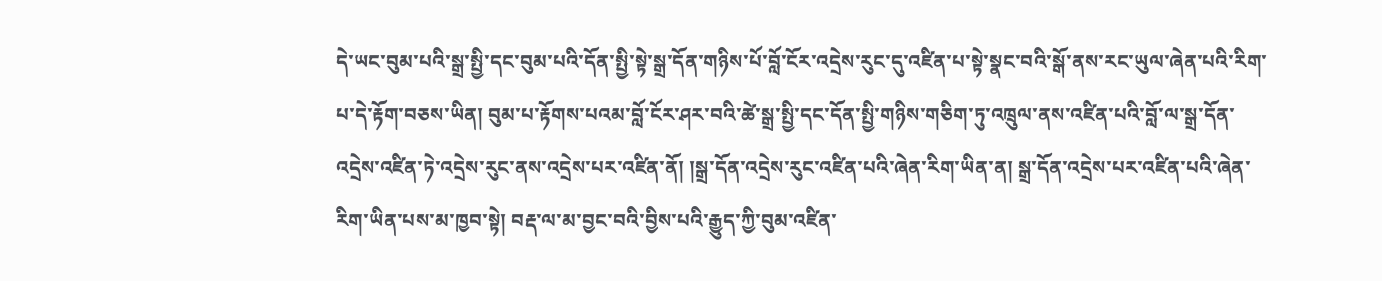དེ་ཡང་བུམ་པའི་སྒྲ་སྤྱི་དང་བུམ་པའི་དོན་སྤྱི་སྟེ་སྒྲ་དོན་གཉིས་པོ་བློ་ངོར་འདྲེས་རུང་དུ་འཛིན་པ་སྟེ་སྣང་བའི་སྒོ་ནས་རང་ཡུལ་ཞེན་པའི་རིག་པ་དེ་རྟོག་བཅས་ཡིན། བུམ་པ་རྟོགས་པའམ་བློ་ངོར་ཤར་བའི་ཚེ་སྒྲ་སྤྱི་དང་དོན་སྤྱི་གཉིས་གཅིག་ཏུ་འཁྲུལ་ནས་འཛིན་པའི་བློ་ལ་སྒྲ་དོན་འདྲེས་འཛིན་ཏེ་འདྲེས་རུང་ནས་འདྲེས་པར་འཛིན་ནོ། །སྒྲ་དོན་འདྲེས་རུང་འཛིན་པའི་ཞེན་རིག་ཡིན་ན། སྒྲ་དོན་འདྲེས་པར་འཛིན་པའི་ཞེན་རིག་ཡིན་པས་མ་ཁྱབ་སྟེ། བརྡ་ལ་མ་བྱང་བའི་བྱིས་པའི་རྒྱུད་ཀྱི་བུམ་འཛིན་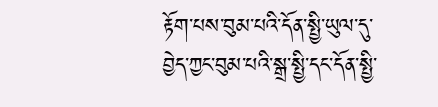རྟོག་པས་བུམ་པའི་དོན་སྤྱི་ཡུལ་དུ་བྱེད་ཀྱང་བུམ་པའི་སྒྲ་སྤྱི་དང་དོན་སྤྱི་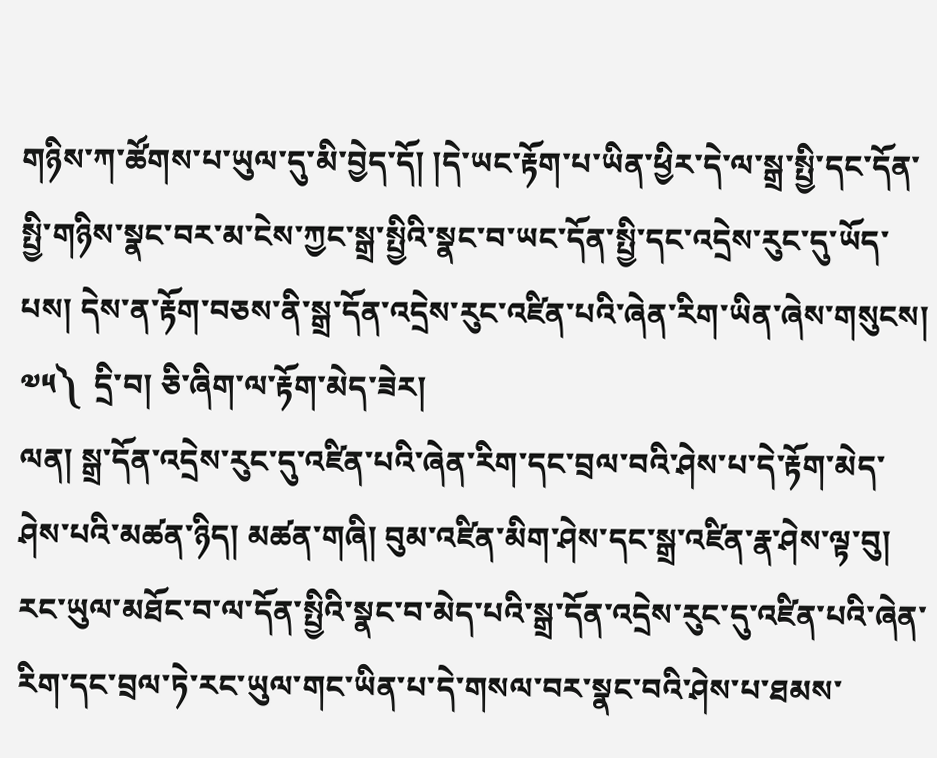གཉིས་ཀ་ཚོགས་པ་ཡུལ་དུ་མི་བྱེད་དོ། །དེ་ཡང་རྟོག་པ་ཡིན་ཕྱིར་དེ་ལ་སྒྲ་སྤྱི་དང་དོན་སྤྱི་གཉིས་སྣང་བར་མ་ངེས་ཀྱང་སྒྲ་སྤྱིའི་སྣང་བ་ཡང་དོན་སྤྱི་དང་འདྲེས་རུང་དུ་ཡོད་པས། དེས་ན་རྟོག་བཅས་ནི་སྒྲ་དོན་འདྲེས་རུང་འཛིན་པའི་ཞེན་རིག་ཡིན་ཞེས་གསུངས།
༧༥༽  དྲི་བ། ཅི་ཞིག་ལ་རྟོག་མེད་ཟེར།
ལན། སྒྲ་དོན་འདྲེས་རུང་དུ་འཛིན་པའི་ཞེན་རིག་དང་བྲལ་བའི་ཤེས་པ་དེ་རྟོག་མེད་ཤེས་པའི་མཚན་ཉིད། མཚན་གཞི། བུམ་འཛིན་མིག་ཤེས་དང་སྒྲ་འཛིན་རྣ་ཤེས་ལྟ་བུ། རང་ཡུལ་མཐོང་བ་ལ་དོན་སྤྱིའི་སྣང་བ་མེད་པའི་སྒྲ་དོན་འདྲེས་རུང་དུ་འཛིན་པའི་ཞེན་རིག་དང་བྲལ་ཏེ་རང་ཡུལ་གང་ཡིན་པ་དེ་གསལ་བར་སྣང་བའི་ཤེས་པ་ཐམས་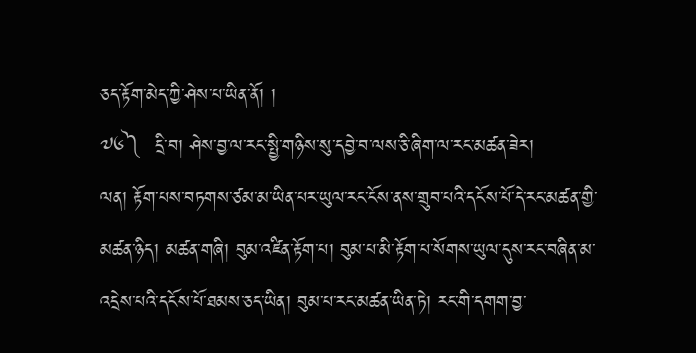ཅད་རྟོག་མེད་ཀྱི་ཤེས་པ་ཡིན་ནོ། །
༧༦༽  དྲི་བ། ཤེས་བྱ་ལ་རང་སྤྱི་གཉིས་སུ་དབྱེ་བ་ལས་ཅི་ཞིག་ལ་རང་མཚན་ཟེར།
ལན། རྟོག་པས་བཏགས་ཙམ་མ་ཡིན་པར་ཡུལ་རང་ངོས་ནས་གྲུབ་པའི་དངོས་པོ་དེ་རང་མཚན་གྱི་མཚན་ཉིད། མཚན་གཞི། བུམ་འཛིན་རྟོག་པ། བུམ་པ་མི་རྟོག་པ་སོགས་ཡུལ་དུས་རང་བཞིན་མ་འདྲེས་པའི་དངོས་པོ་ཐམས་ཅད་ཡིན། བུམ་པ་རང་མཚན་ཡིན་ཏེ། རང་གི་དགག་བྱ་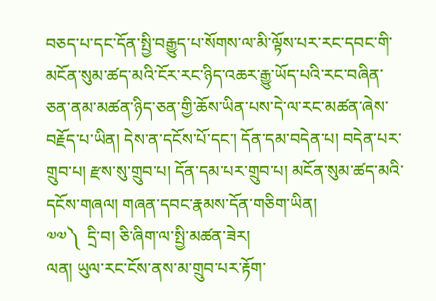བཅད་པ་དང་དོན་སྤྱི་བརྒྱུད་པ་སོགས་ལ་མི་ལྟོས་པར་རང་དབང་གི་མངོན་སུམ་ཚད་མའི་ངོར་རང་ཉིད་འཆར་རྒྱུ་ཡོད་པའི་རང་བཞིན་ཅན་ནམ་མཚན་ཉིད་ཅན་གྱི་ཆོས་ཡིན་པས་དེ་ལ་རང་མཚན་ཞེས་བརྗོད་པ་ཡིན། དེས་ན་དངོས་པོ་དང་། དོན་དམ་བདེན་པ། བདེན་པར་གྲུབ་པ། རྫས་སུ་གྲུབ་པ། དོན་དམ་པར་གྲུབ་པ། མངོན་སུམ་ཚད་མའི་དངོས་གཞལ། གཞན་དབང་རྣམས་དོན་གཅིག་ཡིན།
༧༧༽  དྲི་བ། ཅི་ཞིག་ལ་སྤྱི་མཚན་ཟེར།
ལན། ཡུལ་རང་ངོས་ནས་མ་གྲུབ་པར་རྟོག་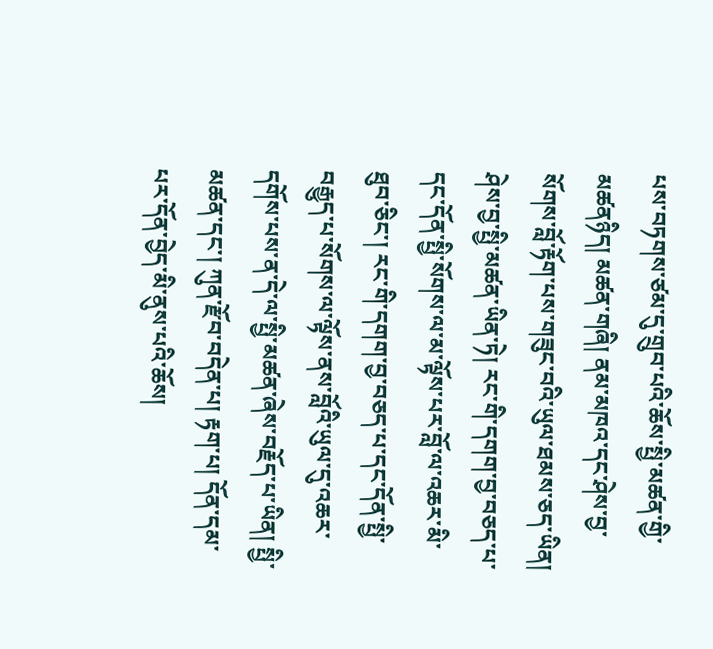པས་བཏགས་ཙམ་དུ་གྲུབ་པའི་ཆོས་སྤྱི་མཚན་གྱི་མཚནཉིད། མཚན་གཞི། ནམ་མཁའ་དང་ཤེས་བྱ་སོགས་བློ་རྟོག་པས་གཟུང་བའི་ཡུལ་ཐམས་ཅད་ཡིན། ཤེས་བྱ་སྤྱི་མཚན་ཡིན་ཏེ། རང་གི་དགག་བྱ་བཅད་པ་དང་དོན་སྤྱི་སོགས་ལ་མ་ལྟོས་པར་བློ་ལ་འཆར་མི་ཐུབ་ཅིང་། རང་གི་དགག་བྱ་བཅད་པ་དང་དོན་སྤྱི་བརྒྱུད་པ་སོགས་ལ་ལྟོས་ནས་བློའི་ཡུལ་དུ་འཆར་དགོས་པས་ན་དེ་ལ་སྤྱི་མཚན་ཞེས་བརྗོད་པ་ཡིན། སྤྱི་མཚན་དང་། ཀུན་རྫོབ་བདེན་པ། རྟག་པ། དོན་དམ་པར་དོན་བྱེད་མི་ནུས་པའི་ཆོས།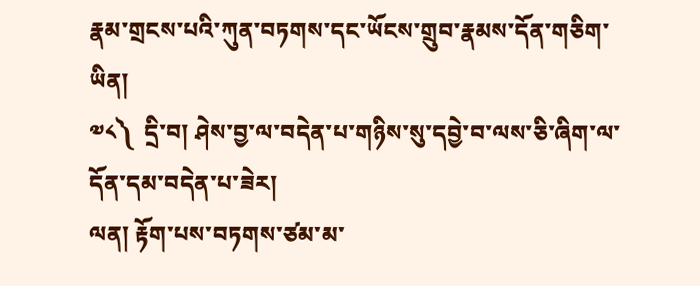རྣམ་གྲངས་པའི་ཀུན་བཏགས་དང་ཡོངས་གྲུབ་རྣམས་དོན་གཅིག་ཡིན།
༧༨༽  དྲི་བ། ཤེས་བྱ་ལ་བདེན་པ་གཉིས་སུ་དབྱེ་བ་ལས་ཅི་ཞིག་ལ་དོན་དམ་བདེན་པ་ཟེར།
ལན། རྟོག་པས་བཏགས་ཙམ་མ་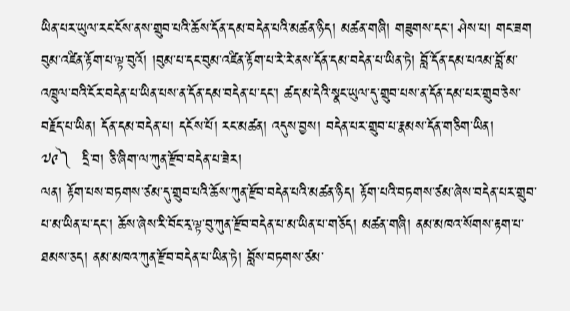ཡིན་པར་ཡུལ་རང་ངོས་ནས་གྲུབ་པའི་ཆོས་དོན་དམ་བདེན་པའི་མཚན་ཉིད། མཚན་གཞི། གཟུགས་དང་། ཤེས་པ། གང་ཟག བུམ་འཛིན་རྟོག་པ་ལྟ་བུའོ། །བུམ་པ་དང་བུམ་འཛིན་རྟོག་པ་རེ་རེ་ནས་དོན་དམ་བདེན་པ་ཡིན་ཏེ། བློ་དོན་དམ་པའམ་བློ་མ་འཁྲུལ་བའི་ངོར་བདེན་པ་ཡིན་པས་ན་དོན་དམ་བདེན་པ་དང་། ཚད་མ་དེའི་སྣང་ཡུལ་དུ་གྲུབ་པས་ན་དོན་དམ་པར་གྲུབ་ཅེས་བརྗོད་པ་ཡིན། དོན་དམ་བདེན་པ། དངོས་པོ། རང་མཚན། འདུས་བྱས། བདེན་པར་གྲུབ་པ་རྣམས་དོན་གཅིག་ཡིན།
༧༩༽  དྲི་བ། ཅི་ཞིག་ལ་ཀུན་རྫོབ་བདེན་པ་ཟེར།
ལན། རྟོག་པས་བཏགས་ཙམ་དུ་གྲུབ་པའི་ཆོས་ཀུན་རྫོབ་བདེན་པའི་མཚན་ཉིད། རྟོག་པའི་བཏགས་ཙམ་ཞེས་བདེན་པར་གྲུབ་པ་མ་ཡིན་པ་དང་། ཆོས་ཞེས་རི་བོང་རྭ་ལྟ་བུ་ཀུན་རྫོབ་བདེན་པ་མ་ཡིན་པ་གཅོད། མཚན་གཞི། ནམ་མཁའ་སོགས་རྟག་པ་ཐམས་ཅད། ནམ་མཁའ་ཀུན་རྫོབ་བདེན་པ་ཡིན་ཏེ། བློས་བཏགས་ཙམ་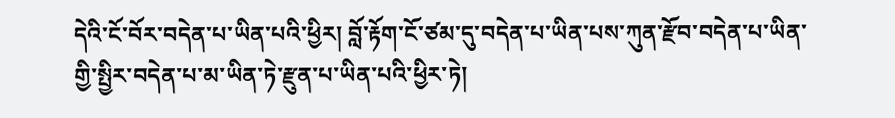དེའི་ངོ་བོར་བདེན་པ་ཡིན་པའི་ཕྱིར། བློ་རྟོག་ངོ་ཙམ་དུ་བདེན་པ་ཡིན་པས་ཀུན་རྫོབ་བདེན་པ་ཡིན་གྱི་སྤྱིར་བདེན་པ་མ་ཡིན་ཏེ་རྫུན་པ་ཡིན་པའི་ཕྱིར་ཏེ།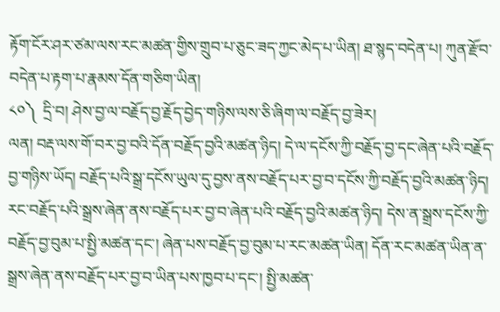རྟོག་ངོར་ཤར་ཙམ་ལས་རང་མཚན་གྱིས་གྲུབ་པ་ཅུང་ཟད་ཀྱང་མེད་པ་ཡིན། ཐ་སྙད་བདེན་པ། ཀུན་རྫོབ་བདེན་པ་རྟག་པ་རྣམས་དོན་གཅིག་ཡིན།
༨༠༽  དྲི་བ། ཤེས་བྱ་ལ་བརྗོད་བྱ་རྗོད་བྱེད་གཉིས་ལས་ཅི་ཞིག་ལ་བརྗོད་བྱ་ཟེར།
ལན། བརྡ་ལས་གོ་བར་བྱ་བའི་དོན་བརྗོད་བྱའི་མཚན་ཉིད། དེ་ལ་དངོས་ཀྱི་བརྗོད་བྱ་དང་ཞེན་པའི་བརྗོད་བྱ་གཉིས་ཡོད། བརྗོད་པའི་སྒྲ་དངོས་ཡུལ་དུ་བྱས་ནས་བརྗོད་པར་བྱ་བ་དངོས་ཀྱི་བརྗོད་བྱའི་མཚན་ཉིད། རང་བརྗོད་པའི་སྒྲས་ཞེན་ནས་བརྗོད་པར་བྱ་བ་ཞེན་པའི་བརྗོད་བྱའི་མཚན་ཉིད། དེས་ན་སྒྲས་དངོས་ཀྱི་བརྗོད་བྱ་བུམ་པ་སྤྱི་མཚན་དང་། ཞེན་པས་བརྗོད་བྱ་བུམ་པ་རང་མཚན་ཡིན། དོན་རང་མཚན་ཡིན་ན་སྒྲས་ཞེན་ནས་བརྗོད་པར་བྱ་བ་ཡིན་པས་ཁྱབ་པ་དང་། སྤྱི་མཚན་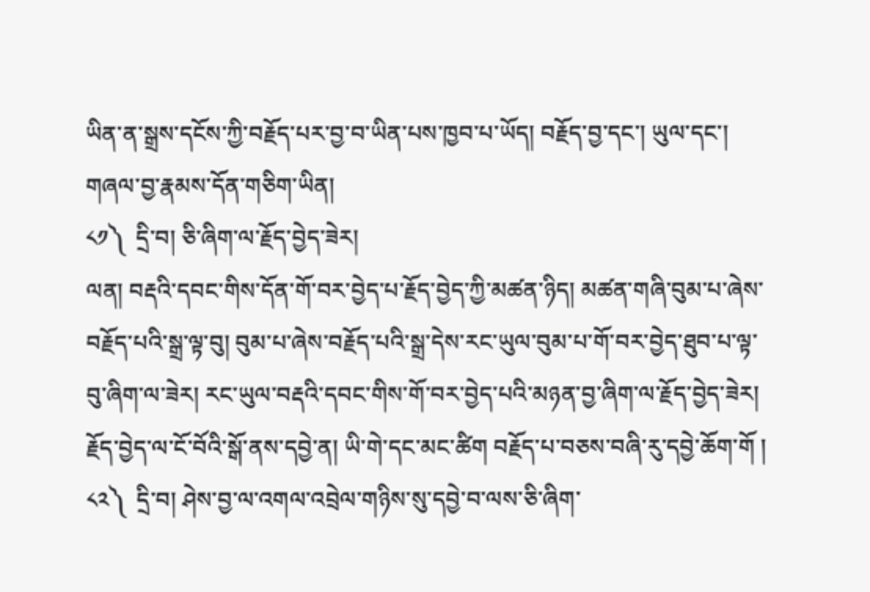ཡིན་ན་སྒྲས་དངོས་ཀྱི་བརྗོད་པར་བྱ་བ་ཡིན་པས་ཁྱབ་པ་ཡོད། བརྗོད་བྱ་དང་། ཡུལ་དང་། གཞལ་བྱ་རྣམས་དོན་གཅིག་ཡིན།
༨༡༽  དྲི་བ། ཅི་ཞིག་ལ་རྗོད་བྱེད་ཟེར།
ལན། བརྡའི་དབང་གིས་དོན་གོ་བར་བྱེད་པ་རྗོད་བྱེད་ཀྱི་མཚན་ཉིད། མཚན་གཞི་བུམ་པ་ཞེས་བརྗོད་པའི་སྒྲ་ལྟ་བུ། བུམ་པ་ཞེས་བརྗོད་པའི་སྒྲ་དེས་རང་ཡུལ་བུམ་པ་གོ་བར་བྱེད་ཐུབ་པ་ལྟ་བུ་ཞིག་ལ་ཟེར། རང་ཡུལ་བརྡའི་དབང་གིས་གོ་བར་བྱེད་པའི་མཉན་བྱ་ཞིག་ལ་རྗོད་བྱེད་ཟེར། རྗོད་བྱེད་ལ་ངོ་བོའི་སྒོ་ནས་དབྱེ་ན། ཡི་གེ་དང་མང་ཚིག བརྗོད་པ་བཅས་བཞི་རུ་དབྱེ་ཆོག་གོ །
༨༢༽  དྲི་བ། ཤེས་བྱ་ལ་འགལ་འབྲེལ་གཉིས་སུ་དབྱེ་བ་ལས་ཅི་ཞིག་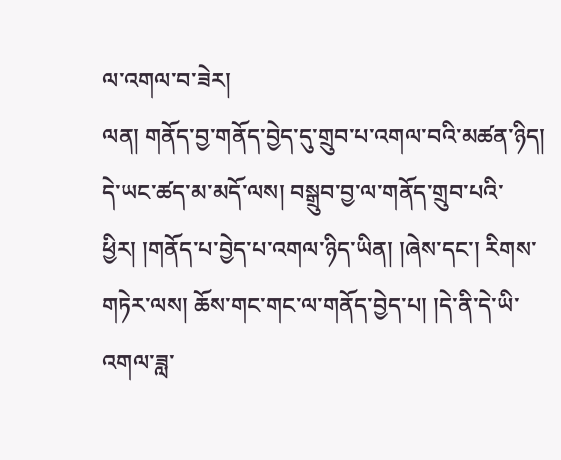ལ་འགལ་བ་ཟེར།
ལན། གནོད་བྱ་གནོད་བྱེད་དུ་གྲུབ་པ་འགལ་བའི་མཚན་ཉིད། དེ་ཡང་ཚད་མ་མདོ་ལས། བསྒྲུབ་བྱ་ལ་གནོད་གྲུབ་པའི་ཕྱིར། །གནོད་པ་བྱེད་པ་འགལ་ཉིད་ཡིན། །ཞེས་དང་། རིགས་གཏེར་ལས། ཆོས་གང་གང་ལ་གནོད་བྱེད་པ། །དེ་ནི་དེ་ཡི་འགལ་ཟླ་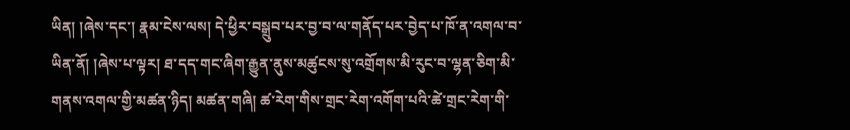ཡིན། །ཞེས་དང་། རྣམ་ངེས་ལས། དེ་ཕྱིར་བསྒྲུབ་པར་བྱ་བ་ལ་གནོད་པར་བྱེད་པ་ཁོ་ན་འགལ་བ་ཡིན་ནོ། །ཞེས་པ་ལྟར། ཐ་དད་གང་ཞིག་རྒྱུན་ནུས་མཚུངས་སུ་འགྲོགས་མི་རུང་བ་ལྷན་ཅིག་མི་གནས་འགལ་གྱི་མཚན་ཉིད། མཚན་གཞི། ཚ་རེག་གིས་གྲང་རེག་འགོག་པའི་ཚེ་གྲང་རེག་གི་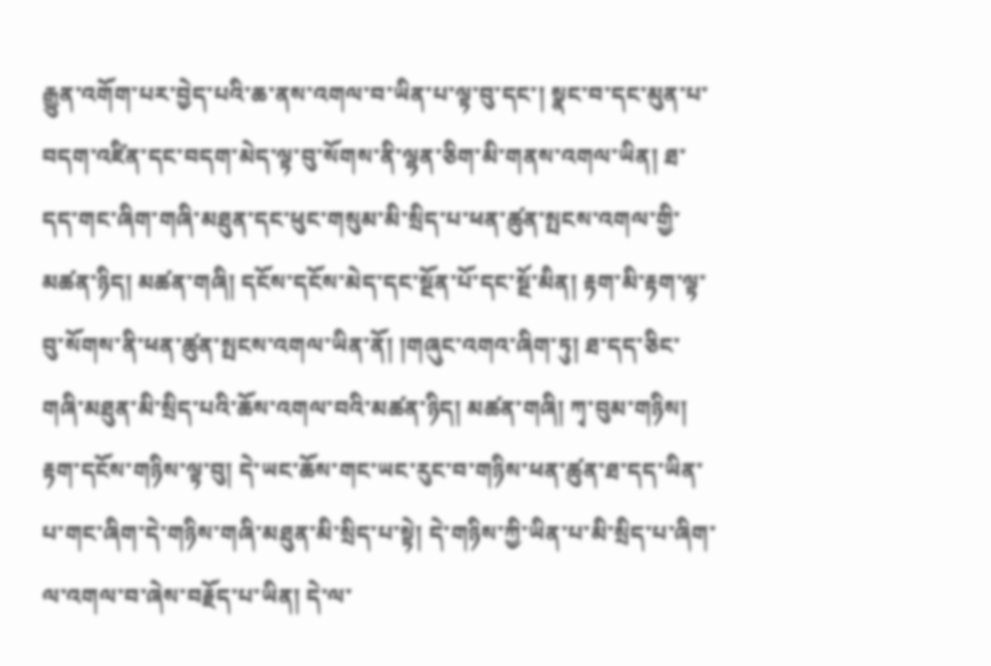རྒྱུན་འགོག་པར་བྱེད་པའི་ཆ་ནས་འགལ་བ་ཡིན་པ་ལྟ་བུ་དང་། སྣང་བ་དང་མུན་པ་བདག་འཛིན་དང་བདག་མེད་ལྟ་བུ་སོགས་ནི་ལྷན་ཅིག་མི་གནས་འགལ་ཡིན། ཐ་དད་གང་ཞིག་གཞི་མཐུན་དང་ཕུང་གསུམ་མི་སྲིད་པ་ཕན་ཚུན་སྤངས་འགལ་གྱི་མཚན་ཉིད། མཚན་གཞི། དངོས་དངོས་མེད་དང་སྔོན་པོ་དང་སྔོ་མིན། རྟག་མི་རྟག་ལྟ་བུ་སོགས་ནི་ཕན་ཚུན་སྤངས་འགལ་ཡིན་ནོ། །གཞུང་འགའ་ཞིག་ཏུ། ཐ་དད་ཅིང་གཞི་མཐུན་མི་སྲིད་པའི་ཆོས་འགལ་བའི་མཚན་ཉིད། མཚན་གཞི། ཀྭ་བུམ་གཉིས། རྟག་དངོས་གཉིས་ལྟ་བུ། དེ་ཡང་ཆོས་གང་ཡང་རུང་བ་གཉིས་ཕན་ཚུན་ཐ་དད་ཡིན་པ་གང་ཞིག་དེ་གཉིས་གཞི་མཐུན་མི་སྲིད་པ་སྟེ། དེ་གཉིས་ཀྱི་ཡིན་པ་མི་སྲིད་པ་ཞིག་ལ་འགལ་བ་ཞེས་བརྗོད་པ་ཡིན། དེ་ལ་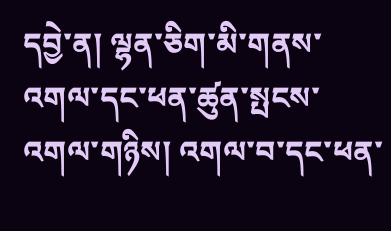དབྱེ་ན། ལྷན་ཅིག་མི་གནས་འགལ་དང་ཕན་ཚུན་སྤངས་འགལ་གཉིས། འགལ་བ་དང་ཕན་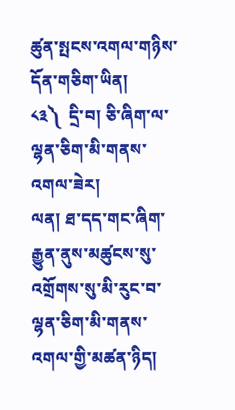ཚུན་སྤངས་འགལ་གཉིས་དོན་གཅིག་ཡིན།
༨༣༽  དྲི་བ། ཅི་ཞིག་ལ་ལྷན་ཅིག་མི་གནས་འགལ་ཟེར།
ལན། ཐ་དད་གང་ཞིག་རྒྱུན་ནུས་མཚུངས་སུ་འགྲོགས་སུ་མི་རུང་བ་ལྷན་ཅིག་མི་གནས་འགལ་གྱི་མཚན་ཉིད།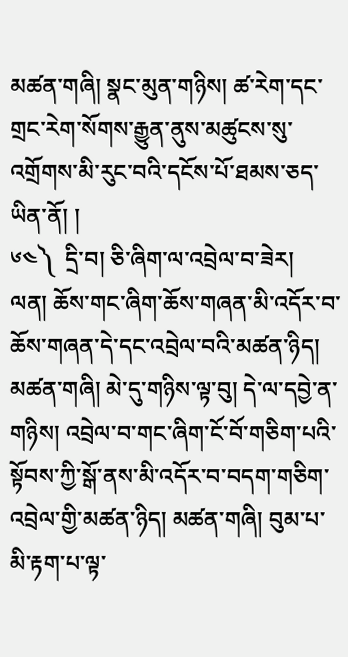མཚན་གཞི། སྣང་མུན་གཉིས། ཚ་རེག་དང་གྲང་རེག་སོགས་རྒྱུན་ནུས་མཚུངས་སུ་འགྲོགས་མི་རུང་བའི་དངོས་པོ་ཐམས་ཅད་ཡིན་ནོ། །
༦༤༽  དྲི་བ། ཅི་ཞིག་ལ་འབྲེལ་བ་ཟེར།
ལན། ཆོས་གང་ཞིག་ཆོས་གཞན་མི་འདོར་བ་ཆོས་གཞན་དེ་དང་འབྲེལ་བའི་མཚན་ཉིད། མཚན་གཞི། མེ་དུ་གཉིས་ལྟ་བུ། དེ་ལ་དབྱེ་ན་གཉིས། འབྲེལ་བ་གང་ཞིག་ངོ་བོ་གཅིག་པའི་སྟོབས་ཀྱི་སྒོ་ནས་མི་འདོར་བ་བདག་གཅིག་འབྲེལ་གྱི་མཚན་ཉིད། མཚན་གཞི། བུམ་པ་མི་རྟག་པ་ལྟ་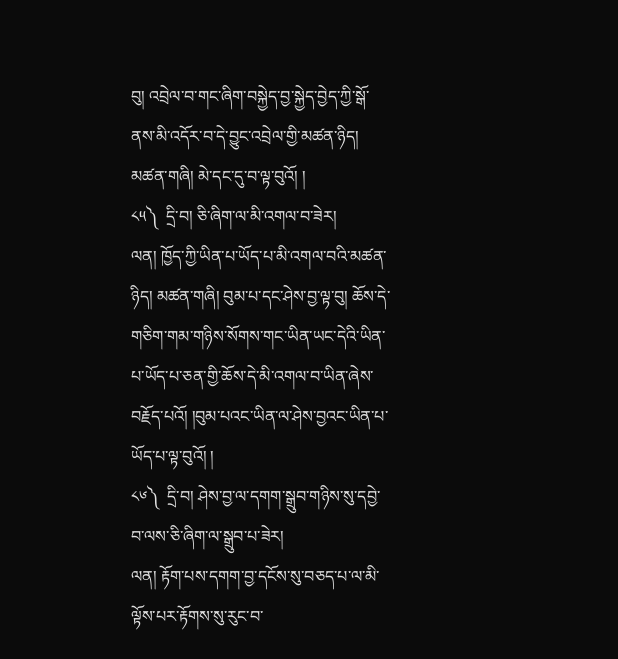བུ། འབྲེལ་བ་གང་ཞིག་བསྐྱེད་བྱ་སྐྱེད་བྱེད་ཀྱི་སྒོ་ནས་མི་འདོར་བ་དེ་བྱུང་འབྲེལ་གྱི་མཚན་ཉིད། མཚན་གཞི། མེ་དང་དུ་བ་ལྟ་བུའོ། །
༨༥༽  དྲི་བ། ཅི་ཞིག་ལ་མི་འགལ་བ་ཟེར།
ལན། ཁྱོད་ཀྱི་ཡིན་པ་ཡོད་པ་མི་འགལ་བའི་མཚན་ཉིད། མཚན་གཞི། བུམ་པ་དང་ཤེས་བྱ་ལྟ་བུ། ཆོས་དེ་གཅིག་གམ་གཉིས་སོགས་གང་ཡིན་ཡང་དེའི་ཡིན་པ་ཡོད་པ་ཅན་གྱི་ཆོས་དེ་མི་འགལ་བ་ཡིན་ཞེས་བརྗོད་པའོ། །བུམ་པའང་ཡིན་ལ་ཤེས་བྱའང་ཡིན་པ་ཡོད་པ་ལྟ་བུའོ། །
༨༦༽  དྲི་བ། ཤེས་བྱ་ལ་དགག་སྒྲུབ་གཉིས་སུ་དབྱེ་བ་ལས་ཅི་ཞིག་ལ་སྒྲུབ་པ་ཟེར།
ལན། རྟོག་པས་དགག་བྱ་དངོས་སུ་བཅད་པ་ལ་མི་ལྟོས་པར་རྟོགས་སུ་རུང་བ་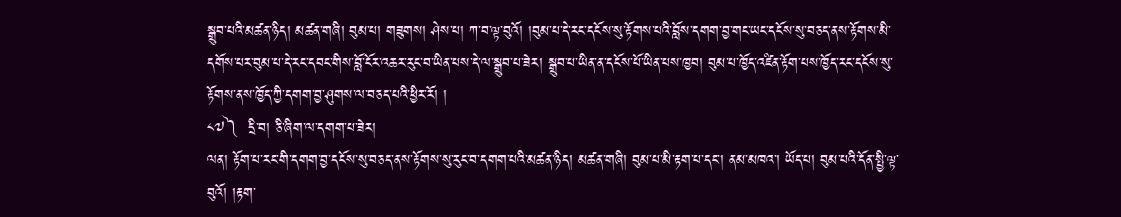སྒྲུབ་པའི་མཚན་ཉིད། མཚན་གཞི། བུམ་པ། གཟུགས། ཤེས་པ། ཀ་བ་ལྟ་བུའོ། །བུམ་པ་དེ་རང་དངོས་སུ་རྟོགས་པའི་བློས་དགག་བྱ་གང་ཡང་དངོས་སུ་བཅད་ནས་རྟོགས་མི་དགོས་པར་བུམ་པ་དེ་རང་དབང་གིས་བློ་ངོར་འཆར་རུང་བ་ཡིན་པས་དེ་ལ་སྒྲུབ་པ་ཟེར། སྒྲུབ་པ་ཡིན་ན་དངོས་པོ་ཡིན་པས་ཁྱབ། བུམ་པ་ཁྱོད་འཛིན་རྟོག་པས་ཁྱོད་རང་དངོས་སུ་རྟོགས་ནས་ཁྱོད་ཀྱི་དགག་བྱ་ཤུགས་ལ་བཅད་པའི་ཕྱིར་རོ། །
༨༧༽  དྲི་བ། ཅི་ཞིག་ལ་དགག་པ་ཟེར།
ལན། རྟོག་པ་རང་གི་དགག་བྱ་དངོས་སུ་བཅད་ནས་རྟོགས་སུ་རུང་བ་དགག་པའི་མཚན་ཉིད། མཚན་གཞི། བུམ་པ་མི་རྟག་པ་དང་། ནམ་མཁའ་། ཡོད་པ། བུམ་པའི་དོན་སྤྱི་ལྟ་བུའོ། །རྟག་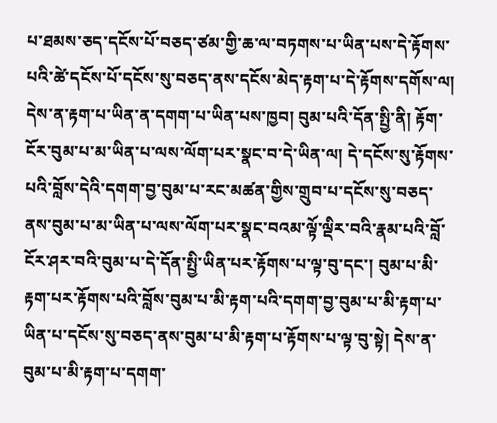པ་ཐམས་ཅད་དངོས་པོ་བཅད་ཙམ་གྱི་ཆ་ལ་བཏགས་པ་ཡིན་པས་དེ་རྟོགས་པའི་ཚེ་དངོས་པོ་དངོས་སུ་བཅད་ནས་དངོས་མེད་རྟག་པ་དེ་རྟོགས་དགོས་ལ། དེས་ན་རྟག་པ་ཡིན་ན་དགག་པ་ཡིན་པས་ཁྱབ། བུམ་པའི་དོན་སྤྱི་ནི། རྟོག་ངོར་བུམ་པ་མ་ཡིན་པ་ལས་ལོག་པར་སྣང་བ་དེ་ཡིན་ལ། དེ་དངོས་སུ་རྟོགས་པའི་བློས་དེའི་དགག་བྱ་བུམ་པ་རང་མཚན་གྱིས་གྲུབ་པ་དངོས་སུ་བཅད་ནས་བུམ་པ་མ་ཡིན་པ་ལས་ལོག་པར་སྣང་བའམ་ལྟོ་ལྡིར་བའི་རྣམ་པའི་བློ་ངོར་ཤར་བའི་བུམ་པ་དེ་དོན་སྤྱི་ཡིན་པར་རྟོགས་པ་ལྟ་བུ་དང་། བུམ་པ་མི་རྟག་པར་རྟོགས་པའི་བློས་བུམ་པ་མི་རྟག་པའི་དགག་བྱ་བུམ་པ་མི་རྟག་པ་ཡིན་པ་དངོས་སུ་བཅད་ནས་བུམ་པ་མི་རྟག་པ་རྟོགས་པ་ལྟ་བུ་སྟེ། དེས་ན་བུམ་པ་མི་རྟག་པ་དགག་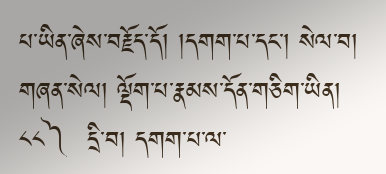པ་ཡིན་ཞེས་བརྗོད་དོ། །དགག་པ་དང་། སེལ་བ། གཞན་སེལ། ལྡོག་པ་རྣམས་དོན་གཅིག་ཡིན།
༨༨༽  དྲི་བ། དགག་པ་ལ་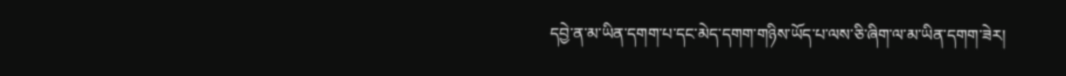དབྱེ་ན་མ་ཡིན་དགག་པ་དང་མེད་དགག་གཉིས་ཡོད་པ་ལས་ཅི་ཞིག་ལ་མ་ཡིན་དགག་ཟེར།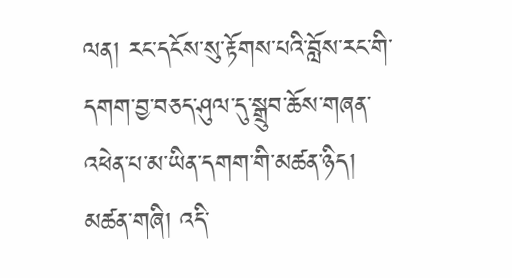ལན། རང་དངོས་སུ་རྟོགས་པའི་བློས་རང་གི་དགག་བྱ་བཅད་ཤུལ་དུ་སྒྲུབ་ཆོས་གཞན་འཕེན་པ་མ་ཡིན་དགག་གི་མཚན་ཉིད། མཚན་གཞི། འདི་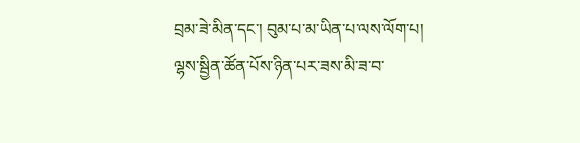བྲམ་ཟེ་མིན་དང་། བུམ་པ་མ་ཡིན་པ་ལས་ལོག་པ། ལྷས་སྦྱིན་ཚོན་པོས་ཉིན་པར་ཟས་མི་ཟ་བ་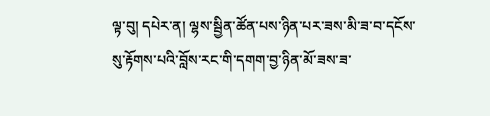ལྟ་བུ། དཔེར་ན། ལྷས་སྦྱིན་ཚོན་པས་ཉིན་པར་ཟས་མི་ཟ་བ་དངོས་སུ་རྟོགས་པའི་བློས་རང་གི་དགག་བྱ་ཉིན་མོ་ཟས་ཟ་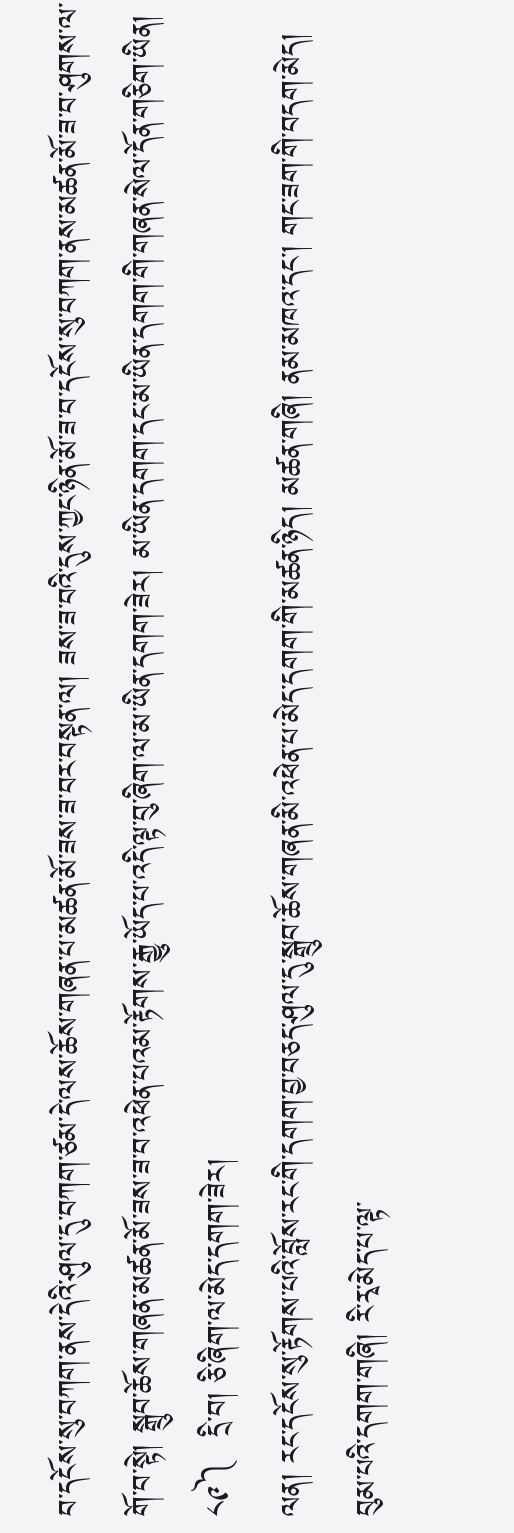བ་དངོས་སུ་བཀག་ནས་དེའི་ཤུལ་དུ་བཀག་ཙམ་དེ་ལས་ཆོས་གཞན་པ་མཚན་མོ་ཟས་ཟ་བར་བསྟན་ལ། ཟས་ཟ་བའི་དུས་ཀྱང་ཉིན་མོ་ཟ་བ་དངོས་སུ་བཀག་ནས་མཚན་མོ་ཟ་བ་ཤུགས་ལ་གོ་བ་སྟེ། སྒྲུབ་ཆོས་གཞན་མཚན་མོ་ཟས་ཟ་བ་འཕེན་པའམ་རྟོགས་རྒྱུ་ཡོད་པ་འདི་ལྟ་བུ་ཞིག་ལ་མ་ཡིན་དགག་ཟེར། མ་ཡིན་དགག་དང་མ་ཡིན་དགག་གི་གཞན་སེལ་དོན་གཅིག་ཡིན།
༨༩༽  དྲི་བ། ཅི་ཞིག་ལ་མེད་དགག་ཟེར།
ལན། རང་དངོས་སུ་རྟོགས་པའི་བློས་རང་གི་དགག་བྱ་བཅད་ཤུལ་དུ་སྒྲུབ་ཆོས་གཞན་མི་འཕེན་པ་མེད་དགག་གི་མཚན་ཉིད། མཚན་གཞི། ནམ་མཁའ་དང་། གང་ཟག་གི་བདག་མེད། བུམ་པའི་དགག་གཞི། རི་རྭ་མེད་པ་ལྟ་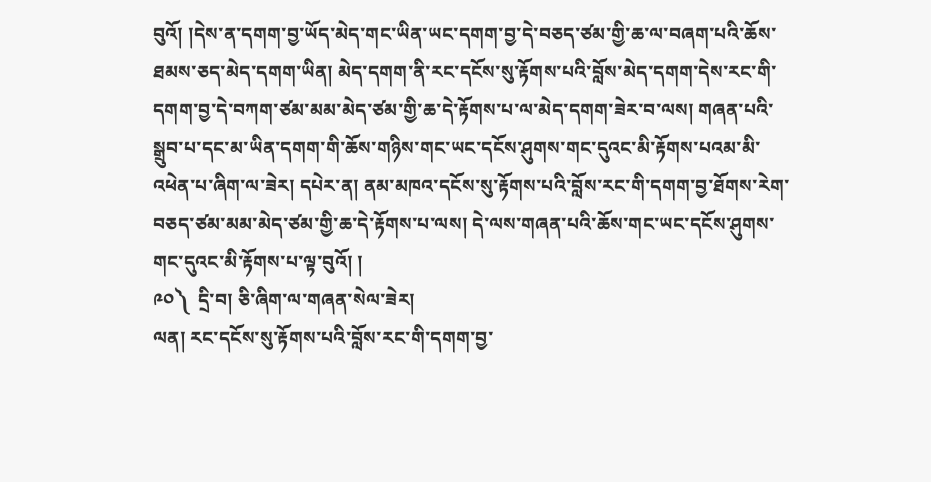བུའོ། །དེས་ན་དགག་བྱ་ཡོད་མེད་གང་ཡིན་ཡང་དགག་བྱ་དེ་བཅད་ཙམ་གྱི་ཆ་ལ་བཞག་པའི་ཆོས་ཐམས་ཅད་མེད་དགག་ཡིན། མེད་དགག་ནི་རང་དངོས་སུ་རྟོགས་པའི་བློས་མེད་དགག་དེས་རང་གི་དགག་བྱ་དེ་བཀག་ཙམ་མམ་མེད་ཙམ་གྱི་ཆ་དེ་རྟོགས་པ་ལ་མེད་དགག་ཟེར་བ་ལས། གཞན་པའི་སྒྲུབ་པ་དང་མ་ཡིན་དགག་གི་ཆོས་གཉིས་གང་ཡང་དངོས་ཤུགས་གང་དུའང་མི་རྟོགས་པའམ་མི་འཕེན་པ་ཞིག་ལ་ཟེར། དཔེར་ན། ནམ་མཁའ་དངོས་སུ་རྟོགས་པའི་བློས་རང་གི་དགག་བྱ་ཐོགས་རེག་བཅད་ཙམ་མམ་མེད་ཙམ་གྱི་ཆ་དེ་རྟོགས་པ་ལས། དེ་ལས་གཞན་པའི་ཆོས་གང་ཡང་དངོས་ཤུགས་གང་དུའང་མི་རྟོགས་པ་ལྟ་བུའོ། །
༩༠༽  དྲི་བ། ཅི་ཞིག་ལ་གཞན་སེལ་ཟེར།
ལན། རང་དངོས་སུ་རྟོགས་པའི་བློས་རང་གི་དགག་བྱ་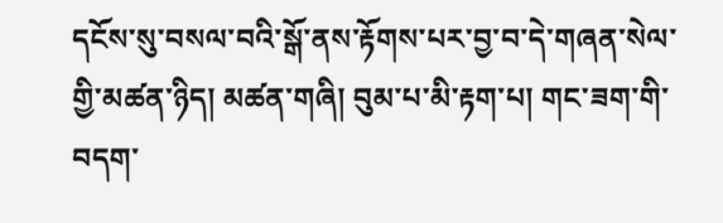དངོས་སུ་བསལ་བའི་སྒོ་ནས་རྟོགས་པར་བྱ་བ་དེ་གཞན་སེལ་གྱི་མཚན་ཉིད། མཚན་གཞི། བུམ་པ་མི་རྟག་པ། གང་ཟག་གི་བདག་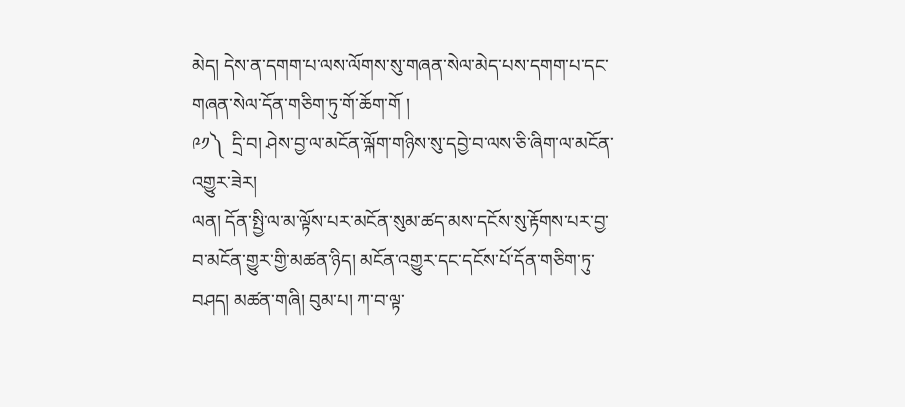མེད། དེས་ན་དགག་པ་ལས་ལོགས་སུ་གཞན་སེལ་མེད་པས་དགག་པ་དང་གཞན་སེལ་དོན་གཅིག་ཏུ་གོ་ཆོག་གོ །
༩༡༽  དྲི་བ། ཤེས་བྱ་ལ་མངོན་ལྐོག་གཉིས་སུ་དབྱེ་བ་ལས་ཅི་ཞིག་ལ་མངོན་འགྱུར་ཟེར།
ལན། དོན་སྤྱི་ལ་མ་ལྟོས་པར་མངོན་སུམ་ཚད་མས་དངོས་སུ་རྟོགས་པར་བྱ་བ་མངོན་གྱུར་གྱི་མཚན་ཉིད། མངོན་འགྱུར་དང་དངོས་པོ་དོན་གཅིག་ཏུ་བཤད། མཚན་གཞི། བུམ་པ། ཀ་བ་ལྟ་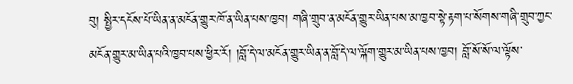བུ། སྤྱིར་དངོས་པོ་ཡིན་ན་མངོན་གྱུར་ཁོ་ན་ཡིན་པས་ཁྱབ། གཞི་གྲུབ་ན་མངོན་གྱུར་ཡིན་པས་མ་ཁྱབ་སྟེ་རྟག་པ་སོགས་གཞི་གྲུབ་ཀྱང་མངོན་གྱུར་མ་ཡིན་པའི་ཁྱབ་པས་ཕྱིར་རོ། །བློ་དེ་ལ་མངོན་གྱུར་ཡིན་ན་བློ་དེ་ལ་ལྐོག་གྱུར་མ་ཡིན་པས་ཁྱབ། བློ་སོ་སོ་ལ་ལྟོས་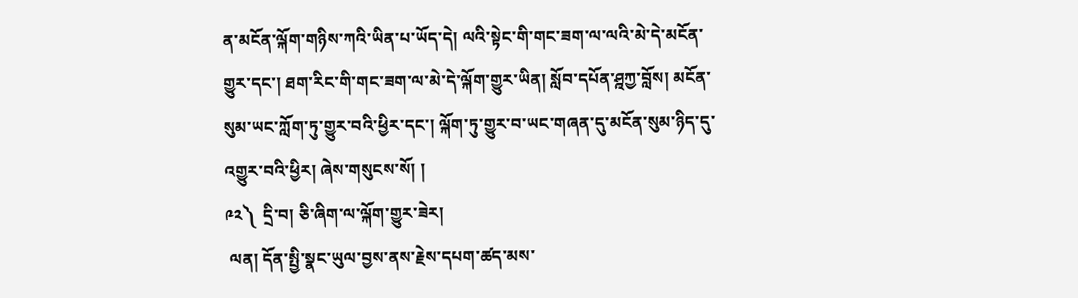ན་མངོན་ལྐོག་གཉིས་ཀའི་ཡིན་པ་ཡོད་དེ། ལའི་སྟེང་གི་གང་ཟག་ལ་ལའི་མེ་དེ་མངོན་གྱུར་དང་། ཐག་རིང་གི་གང་ཟག་ལ་མེ་དེ་ལྐོག་གྱུར་ཡིན། སློབ་དཔོན་ཤྰཀྱ་བློས། མངོན་སུམ་ཡང་ཀློག་ཏུ་གྱུར་བའི་ཕྱིར་དང་། ལྐོག་ཏུ་གྱུར་བ་ཡང་གཞན་དུ་མངོན་སུམ་ཉིད་དུ་འགྱུར་བའི་ཕྱིར། ཞེས་གསུངས་སོ། །
༩༢༽  དྲི་བ། ཅི་ཞིག་ལ་ལྐོག་གྱུར་ཟེར།
 ལན། དོན་སྤྱི་སྣང་ཡུལ་བྱས་ནས་རྗེས་དཔག་ཚད་མས་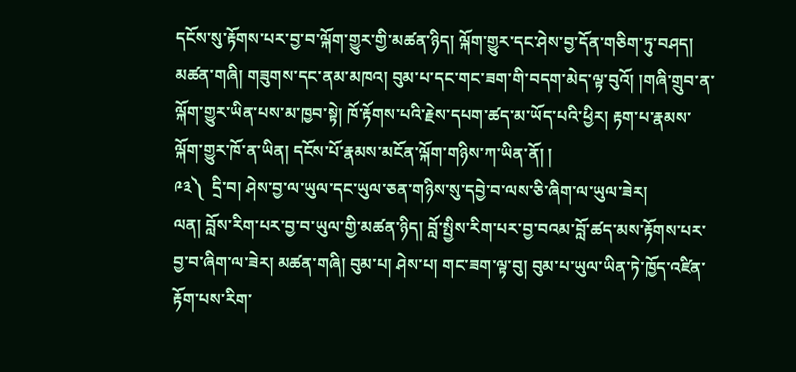དངོས་སུ་རྟོགས་པར་བྱ་བ་ལྐོག་གྱུར་གྱི་མཚན་ཉིད། ལྐོག་གྱུར་དང་ཤེས་བྱ་དོན་གཅིག་ཏུ་བཤད། མཚན་གཞི། གཟུགས་དང་ནམ་མཁའ། བུམ་པ་དང་གང་ཟག་གི་བདག་མེད་ལྟ་བུའོ། །གཞི་གྲུབ་ན་ལྐོག་གྱུར་ཡིན་པས་མ་ཁྱབ་སྟེ། ཁོ་རྟོགས་པའི་རྗེས་དཔག་ཚད་མ་ཡོད་པའི་ཕྱིར། རྟག་པ་རྣམས་ལྐོག་གྱུར་ཁོ་ན་ཡིན། དངོས་པོ་རྣམས་མངོན་ལྐོག་གཉིས་ཀ་ཡིན་ནོ། །
༩༣༽  དྲི་བ། ཤེས་བྱ་ལ་ཡུལ་དང་ཡུལ་ཅན་གཉིས་སུ་དབྱེ་བ་ལས་ཅི་ཞིག་ལ་ཡུལ་ཟེར།
ལན། བློས་རིག་པར་བྱ་བ་ཡུལ་གྱི་མཚན་ཉིད། བློ་སྤྱིས་རིག་པར་བྱ་བའམ་བློ་ཚད་མས་རྟོགས་པར་བྱ་བ་ཞིག་ལ་ཟེར། མཚན་གཞི། བུམ་པ། ཤེས་པ། གང་ཟག་ལྟ་བུ། བུམ་པ་ཡུལ་ཡིན་ཏེ་ཁྱོད་འཛིན་རྟོག་པས་རིག་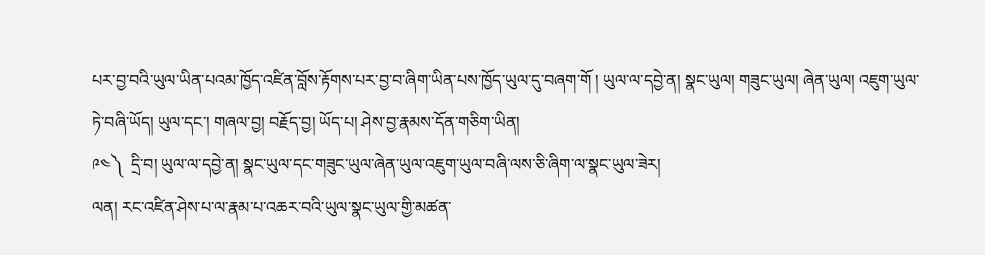པར་བྱ་བའི་ཡུལ་ཡིན་པའམ་ཁྱོད་འཛིན་བློས་རྟོགས་པར་བྱ་བ་ཞིག་ཡིན་པས་ཁྱོད་ཡུལ་དུ་བཞག་གོ ། ཡུལ་ལ་དབྱེ་ན། སྣང་ཡུལ། གཟུང་ཡུལ། ཞེན་ཡུལ། འཇུག་ཡུལ་ཏེ་བཞི་ཡོད། ཡུལ་དང་། གཞལ་བྱ། བརྗོད་བྱ། ཡོད་པ། ཤེས་བྱ་རྣམས་དོན་གཅིག་ཡིན།
༩༤༽  དྲི་བ། ཡུལ་ལ་དབྱེ་ན། སྣང་ཡུལ་དང་གཟུང་ཡུལ་ཞེན་ཡུལ་འཇུག་ཡུལ་བཞི་ལས་ཅི་ཞིག་ལ་སྣང་ཡུལ་ཟེར།
ལན། རང་འཛིན་ཤེས་པ་ལ་རྣམ་པ་འཆར་བའི་ཡུལ་སྣང་ཡུལ་གྱི་མཚན་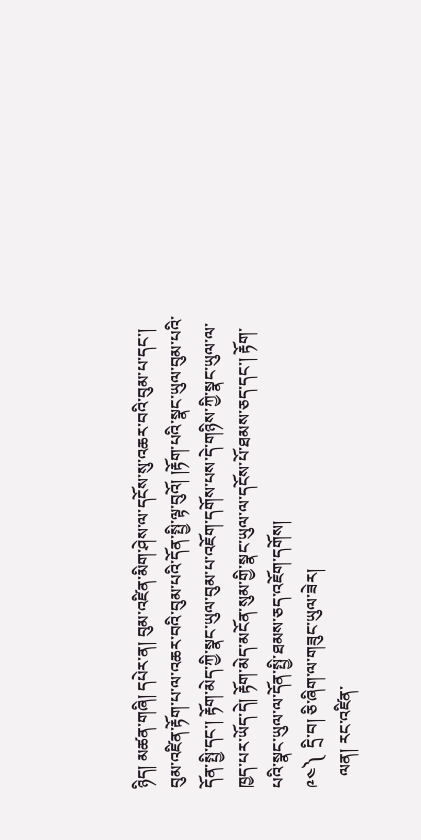ཉིད། མཚན་གཞི། དཔེར་ན། བུམ་འཛིན་མིག་ཤེས་ལ་དངོས་སུ་འཆར་བའི་བུམ་པ་དང་། བུམ་འཛིན་རྟོག་པ་ལ་འཆར་བའི་བུམ་པའི་དོན་སྤྱི་ལྟ་བུའོ། །རྟོག་པའི་སྣང་ཡུལ་བུམ་པའི་དོན་སྤྱི་དང་། རྟོག་མེད་ཀྱི་སྣང་ཡུལ་བུམ་པ་འཇོག་དགོས་པས་དེ་གཉིས་ཀྱི་སྣང་ཡུལ་ལ་ཁྱད་པར་ཡོད་དེ། རྟོག་མེད་མངོན་སུམ་གྱི་སྣང་ཡུལ་ལ་དངོས་པོ་ཐམས་ཅད་དང་། རྟོག་པའི་སྣང་ཡུལ་ལ་དོན་སྤྱི་ཐམས་ཅད་འཇོག་དགོས།
༩༤༽  དྲི་བ། ཅི་ཞིག་ལ་གཟུང་ཡུལ་ཟེར།
   ལན། རང་འཛིན་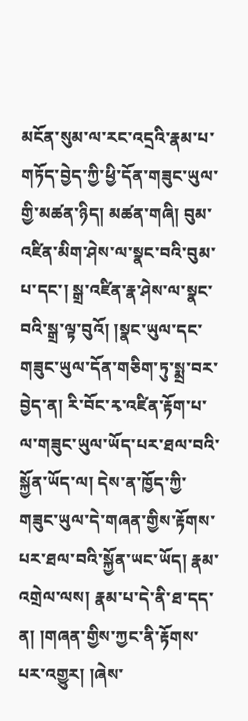མངོན་སུམ་ལ་རང་འདྲའི་རྣམ་པ་གཏོད་བྱེད་ཀྱི་ཕྱི་དོན་གཟུང་ཡུལ་གྱི་མཚན་ཉིད། མཚན་གཞི། བུམ་འཛིན་མིག་ཤེས་ལ་སྣང་བའི་བུམ་པ་དང་། སྒྲ་འཛིན་རྣ་ཤེས་ལ་སྣང་བའི་སྒྲ་ལྟ་བུའོ། །སྣང་ཡུལ་དང་གཟུང་ཡུལ་དོན་གཅིག་ཏུ་སྨྲ་བར་བྱེད་ན། རི་བོང་རྭ་འཛིན་རྟོག་པ་ལ་གཟུང་ཡུལ་ཡོད་པར་ཐལ་བའི་སྐྱོན་ཡོད་ལ། དེས་ན་ཁྱོད་ཀྱི་གཟུང་ཡུལ་དེ་གཞན་གྱིས་རྟོགས་པར་ཐལ་བའི་སྐྱོན་ཡང་ཡོད། རྣམ་འགྲེལ་ལས། རྣམ་པ་དེ་ནི་ཐ་དད་ན། །གཞན་གྱིས་ཀྱང་ནི་རྟོགས་པར་འགྱུར། །ཞེས་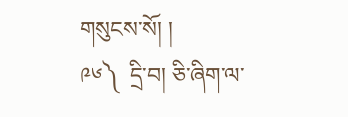གསུངས་སོ། །
༩༦༽  དྲི་བ། ཅི་ཞིག་ལ་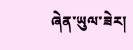ཞེན་ཡུལ་ཟེར།